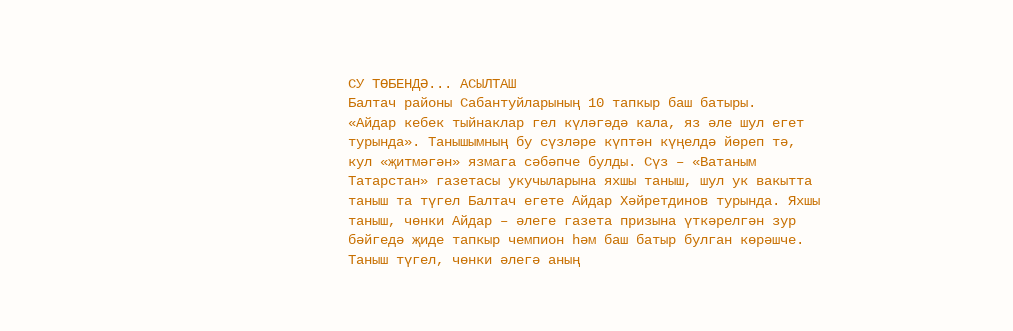СУ ТӨБЕНДӘ... АСЫЛТАШ
Балтач районы Сабантуйларының 10 тапкыр баш батыры.
«Айдар кебек тыйнаклар гел күләгәдә кала, яз әле шул егет турында». Танышымның бу сүзләре күптән күңелдә йөреп тә, кул «җитмәгән» язмага сәбәпче булды. Сүз – «Ватаным Татарстан» газетасы укучыларына яхшы таныш, шул ук вакытта таныш та түгел Балтач егете Айдар Хәйретдинов турында. Яхшы таныш, чөнки Айдар – әлеге газета призына үткәрелгән зур бәйгедә җиде тапкыр чемпион һәм баш батыр булган көрәшче. Таныш түгел, чөнки әлегә аның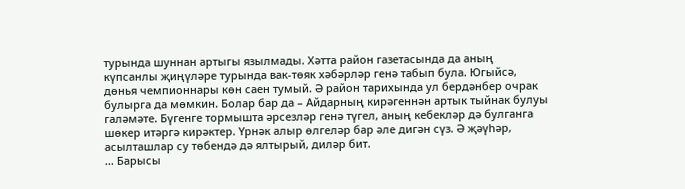турында шуннан артыгы язылмады. Хәтта район газетасында да аның күпсанлы җиңүләре турында вак-төяк хәбәрләр генә табып була. Югыйсә, дөнья чемпионнары көн саен тумый. Ә район тарихында ул бердәнбер очрак булырга да мөмкин. Болар бар да – Айдарның кирәгеннән артык тыйнак булуы галәмәте. Бүгенге тормышта әрсезләр генә түгел, аның кебекләр дә булганга шөкер итәргә кирәктер. Үрнәк алыр өлгеләр бар әле дигән сүз. Ә җәүһәр, асылташлар су төбендә дә ялтырый, диләр бит.
... Барысы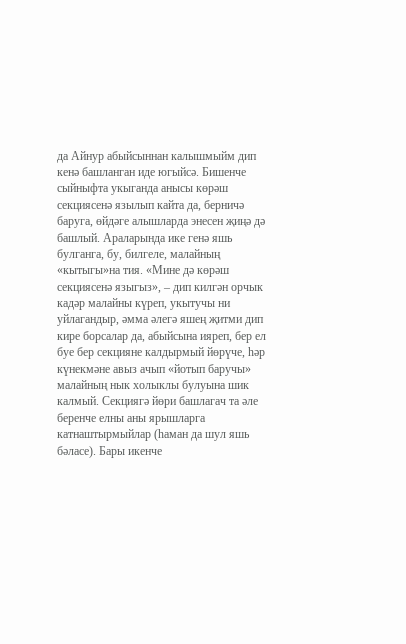да Айнур абыйсыннан калышмыйм дип кенә башланган иде югыйсә. Бишенче сыйныфта укыганда анысы көрәш секциясенә язылып кайта да, берничә баруга, өйдәге алышларда энесен җиңә дә башлый. Араларында ике генә яшь булганга, бу, билгеле, малайның «кытыгы»на тия. «Мине дә көрәш секциясенә языгыз», – дип килгән орчык кадәр малайны күреп, укытучы ни уйлагандыр, әмма әлегә яшең җитми дип кире борсалар да, абыйсына ияреп, бер ел буе бер секцияне калдырмый йөрүче, һәр күнекмәне авыз ачып «йотып баручы» малайның нык холыклы булуына шик калмый. Секциягә йөри башлагач та әле беренче елны аны ярышларга катнаштырмыйлар (һаман да шул яшь бәласе). Бары икенче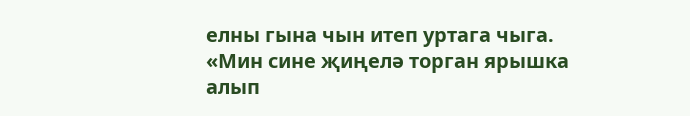елны гына чын итеп уртага чыга. «Мин сине җиңелә торган ярышка алып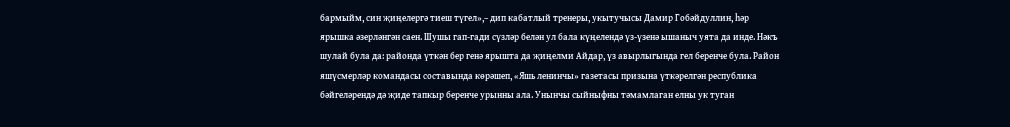бармыйм, син җиңелергә тиеш түгел»,– дип кабатлый тренеры, укытучысы Дамир Гобәйдуллин, һәр ярышка әзерләнгән саен. Шушы гап-гади сүзләр белән ул бала күңелендә үз-үзенә ышаныч уята да инде. Нәкъ шулай була да: районда үткән бер генә ярышта да җиңелми Айдар, үз авырлыгында гел беренче була. Район яшүсмерләр командасы составында көрәшеп, «Яшь ленинчы» газетасы призына үткәрелгән республика бәйгеләрендә дә җиде тапкыр беренче урынны ала. Унынчы сыйныфны тәмамлаган елны ук туган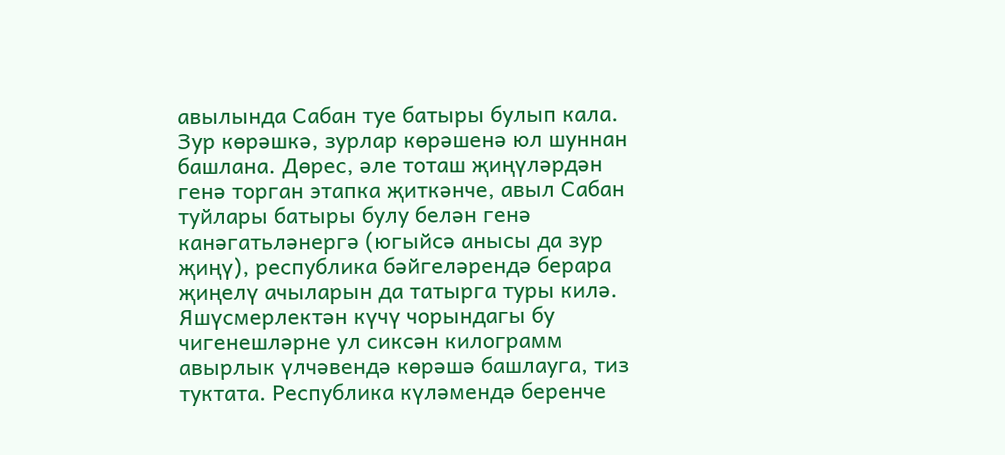авылында Сабан туе батыры булып кала. Зур көрәшкә, зурлар көрәшенә юл шуннан башлана. Дөрес, әле тоташ җиңүләрдән генә торган этапка җиткәнче, авыл Сабан туйлары батыры булу белән генә канәгатьләнергә (югыйсә анысы да зур җиңү), республика бәйгеләрендә берара җиңелү ачыларын да татырга туры килә.
Яшүсмерлектән күчү чорындагы бу чигенешләрне ул сиксән килограмм авырлык үлчәвендә көрәшә башлауга, тиз туктата. Республика күләмендә беренче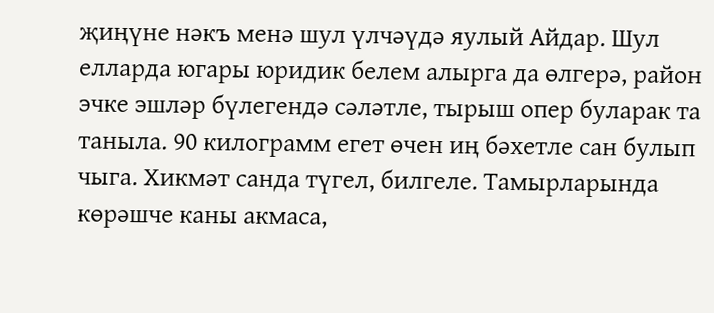җиңүне нәкъ менә шул үлчәүдә яулый Айдар. Шул елларда югары юридик белем алырга да өлгерә, район эчке эшләр бүлегендә сәләтле, тырыш опер буларак та таныла. 90 килограмм егет өчен иң бәхетле сан булып чыга. Хикмәт санда түгел, билгеле. Тамырларында көрәшче каны акмаса,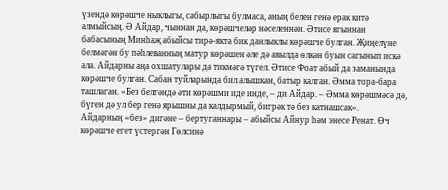үзендә көрәшче ныклыгы, сабырлыгы булмаса, аның белен генә ерак китә алмыйсың. Ә Айдар, чыннан да, көрәшчеләр нәселеннән. Әтисе ягыннан бабасының Минһаҗ абыйсы тирә-якта бик данлыклы көрәшче булган. Җиңелүне белмәгән бу пәһлеванның матур көрәшен әле дә авылда өлкән буын сагынып искә ала. Айдарны аңа охшатулары да тикмәгә түгел. Әтисе Фоат абый да заманында көрәшче булган. Сабан туйларында бил алышкан, батыр калган. Әмма тора-бара ташлаган. «Без белгәндә әти көрәшми иде инде, – ди Айдар. – Әмма көрәшмәсә дә, бүген дә ул бер генә ярышны да калдырмый, бигрәк тә без катнашсак».
Айдарның «без» дигәне – бертуганнары – абыйсы Айнур һәм энесе Ренат. Өч көрәшче егет үстергән Гөлсинә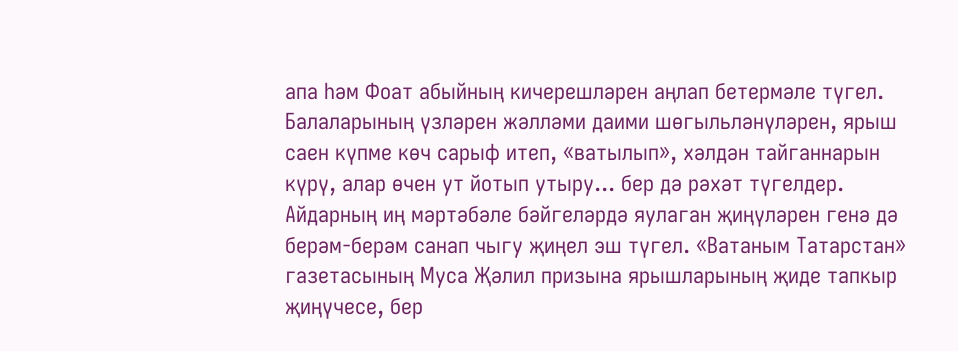апа һәм Фоат абыйның кичерешләрен аңлап бетермәле түгел. Балаларының үзләрен жәлләми даими шөгыльләнүләрен, ярыш саен күпме көч сарыф итеп, «ватылып», хәлдән тайганнарын күрү, алар өчен ут йотып утыру... бер дә рәхәт түгелдер.
Айдарның иң мәртәбәле бәйгеләрдә яулаган җиңүләрен генә дә берәм-берәм санап чыгу җиңел эш түгел. «Ватаным Татарстан» газетасының Муса Җәлил призына ярышларының җиде тапкыр җиңүчесе, бер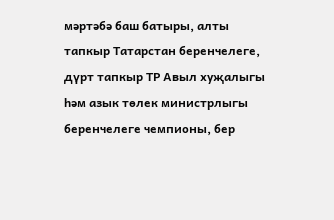мәртәбә баш батыры, алты тапкыр Татарстан беренчелеге, дүрт тапкыр ТР Авыл хуҗалыгы һәм азык төлек министрлыгы беренчелеге чемпионы, бер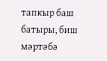тапкыр баш батыры, биш мәртәбә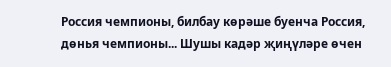Россия чемпионы, билбау көрәше буенча Россия, дөнья чемпионы... Шушы кадәр җиңүләре өчен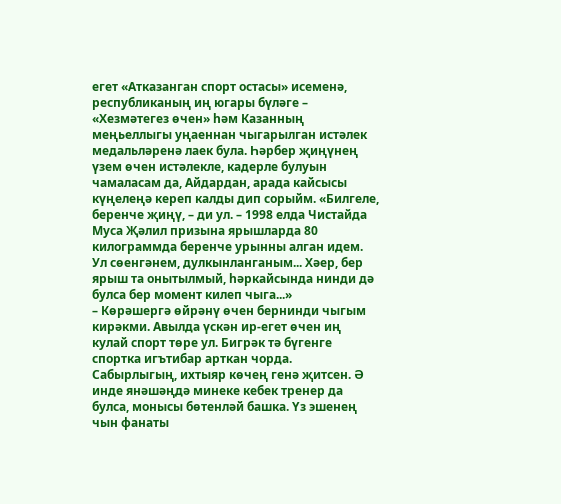егет «Атказанган спорт остасы» исеменә, республиканың иң югары бүләге – «Хезмәтегез өчен» һәм Казанның меңьеллыгы уңаеннан чыгарылган истәлек медальләренә лаек була. Һәрбер җиңүнең үзем өчен истәлекле, кадерле булуын чамаласам да, Айдардан, арада кайсысы күңелеңә кереп калды дип сорыйм. «Билгеле, беренче җиңү, – ди ул. – 1998 елда Чистайда Муса Җәлил призына ярышларда 80 килограммда беренче урынны алган идем. Ул сөенгәнем, дулкынланганым... Хәер, бер ярыш та онытылмый, һәркайсында нинди дә булса бер момент килеп чыга...»
– Көрәшергә өйрәнү өчен бернинди чыгым кирәкми. Авылда үскән ир-егет өчен иң кулай спорт төре ул. Бигрәк тә бүгенге спортка игътибар арткан чорда. Сабырлыгың, ихтыяр көчең генә җитсен. Ә инде янәшәңдә минеке кебек тренер да булса, монысы бөтенләй башка. Үз эшенең чын фанаты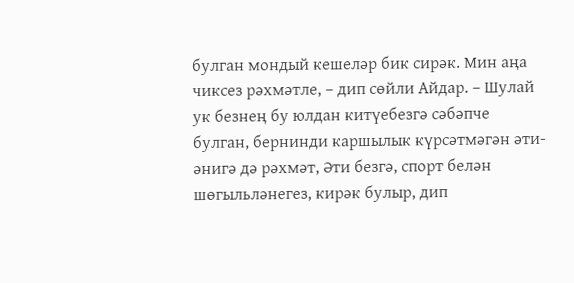булган мондый кешеләр бик сирәк. Мин аңа чиксез рәхмәтле, – дип сөйли Айдар. – Шулай ук безнең бу юлдан китүебезгә сәбәпче булган, бернинди каршылык күрсәтмәгән әти-әнигә дә рәхмәт, Әти безгә, спорт белән шөгыльләнегез, кирәк булыр, дип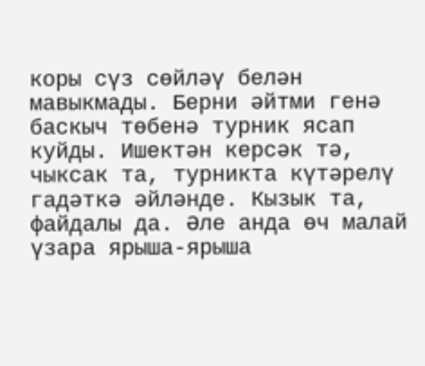коры сүз сөйләү белән мавыкмады. Берни әйтми генә баскыч төбенә турник ясап куйды. Ишектән керсәк тә, чыксак та, турникта күтәрелү гадәткә әйләнде. Кызык та, файдалы да. Әле анда өч малай үзара ярыша-ярыша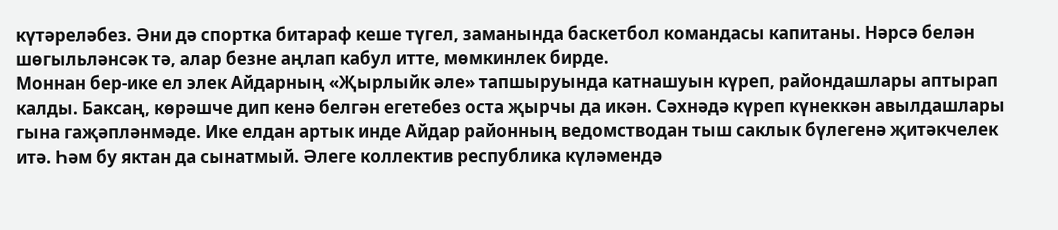күтәреләбез. Әни дә спортка битараф кеше түгел, заманында баскетбол командасы капитаны. Нәрсә белән шөгыльләнсәк тә, алар безне аңлап кабул итте, мөмкинлек бирде.
Моннан бер-ике ел элек Айдарның «Җырлыйк әле» тапшыруында катнашуын күреп, райондашлары аптырап калды. Баксаң, көрәшче дип кенә белгән егетебез оста җырчы да икән. Сәхнәдә күреп күнеккән авылдашлары гына гаҗәпләнмәде. Ике елдан артык инде Айдар районның ведомстводан тыш саклык бүлегенә җитәкчелек итә. Һәм бу яктан да сынатмый. Әлеге коллектив республика күләмендә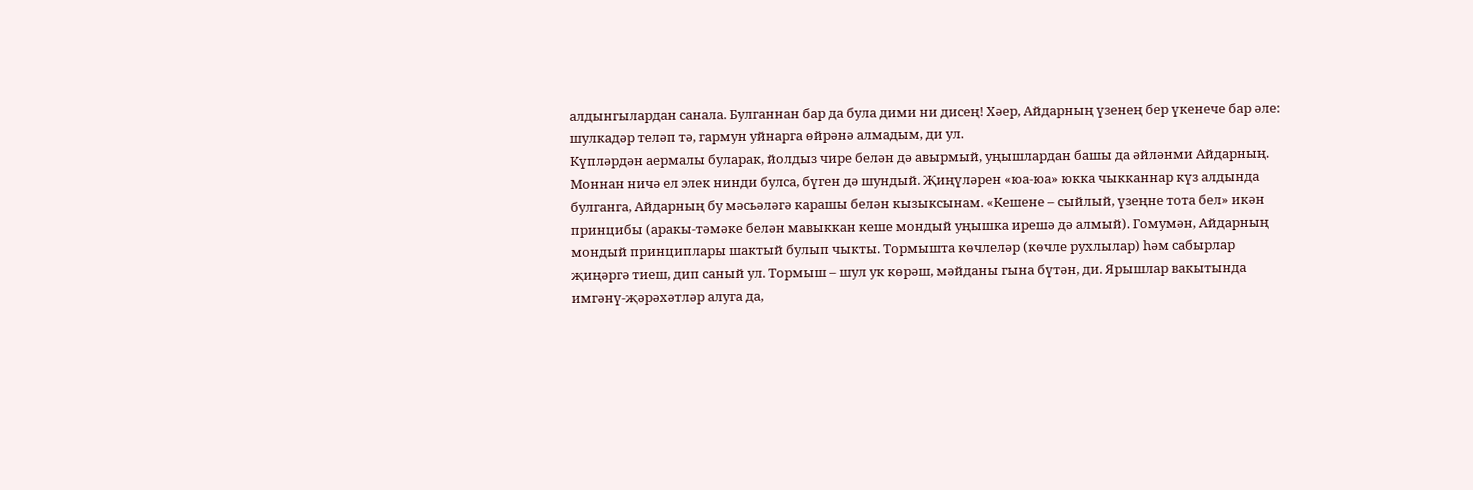алдынгылардан санала. Булганнан бар да була дими ни дисең! Хәер, Айдарның үзенең бер үкенече бар әле: шулкадәр теләп тә, гармун уйнарга өйрәнә алмадым, ди ул.
Күпләрдән аермалы буларак, йолдыз чире белән дә авырмый, уңышлардан башы да әйләнми Айдарның. Моннан ничә ел элек нинди булса, бүген дә шундый. Җиңүләрен «юа-юа» юкка чыкканнар күз алдында булганга, Айдарның бу мәсьәләгә карашы белән кызыксынам. «Кешене – сыйлый, үзеңне тота бел» икән принцибы (аракы-тәмәке белән мавыккан кеше мондый уңышка ирешә дә алмый). Гомумән, Айдарның мондый принциплары шактый булып чыкты. Тормышта көчлеләр (көчле рухлылар) һәм сабырлар җиңәргә тиеш, дип саный ул. Тормыш – шул ук көрәш, мәйданы гына бүтән, ди. Ярышлар вакытында имгәнү-җәрәхәтләр алуга да,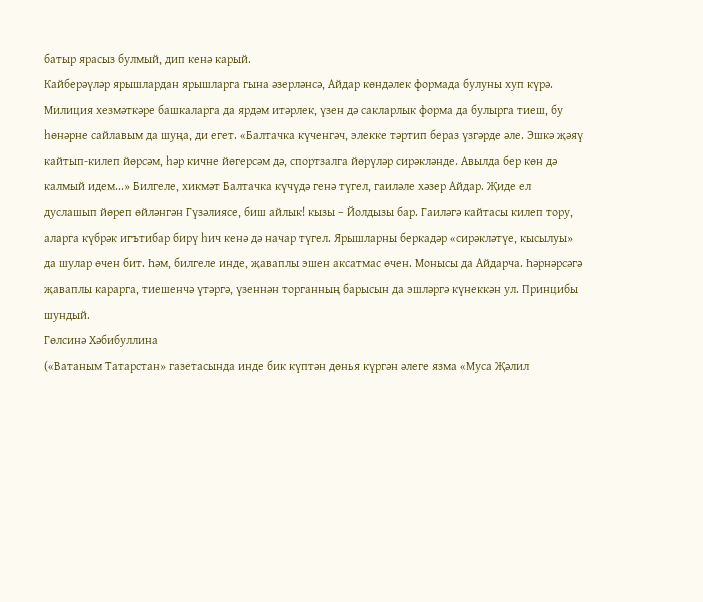батыр ярасыз булмый, дип кенә карый.
Кайберәүләр ярышлардан ярышларга гына әзерләнсә, Айдар көндәлек формада булуны хуп күрә. Милиция хезмәткәре башкаларга да ярдәм итәрлек, үзен дә сакларлык форма да булырга тиеш, бу һөнәрне сайлавым да шуңа, ди егет. «Балтачка күченгәч, элекке тәртип бераз үзгәрде әле. Эшкә җәяү кайтып-килеп йөрсәм, һәр кичне йөгерсәм дә, спортзалга йөрүләр сирәкләнде. Авылда бер көн дә калмый идем...» Билгеле, хикмәт Балтачка күчүдә генә түгел, гаиләле хәзер Айдар. Җиде ел дуслашып йөреп өйләнгән Гүзәлиясе, биш айлык! кызы – Йолдызы бар. Гаиләгә кайтасы килеп тору, аларга күбрәк игътибар бирү һич кенә дә начар түгел. Ярышларны беркадәр «сирәкләтүе, кысылуы» да шулар өчен бит. Һәм, билгеле инде, җаваплы эшен аксатмас өчен. Монысы да Айдарча. Һәрнәрсәгә җаваплы карарга, тиешенчә үтәргә, үзеннән торганның барысын да эшләргә күнеккән ул. Принцибы шундый.
Гөлсинә Хәбибуллина
(«Ватаным Татарстан» газетасында инде бик күптән дөнья күргән әлеге язма «Муса Җәлил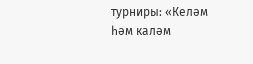турниры: «Келәм һәм каләм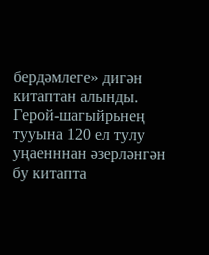бердәмлеге» дигән китаптан алынды. Герой-шагыйрьнең тууына 120 ел тулу уңаенннан әзерләнгән бу китапта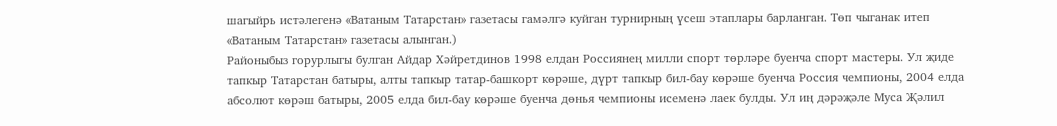шагыйрь истәлегенә «Ватаным Татарстан» газетасы гамәлгә куйган турнирның үсеш этаплары барланган. Төп чыганак итеп «Ватаным Татарстан» газетасы алынган.)
Районыбыз горурлыгы булган Айдар Хәйретдинов 1998 елдан Россиянең милли спорт төрләре буенча спорт мастеры. Ул җиде тапкыр Татарстан батыры, алты тапкыр татар-башкорт көрәше, дүрт тапкыр бил-бау көрәше буенча Россия чемпионы, 2004 елда абсолют көрәш батыры, 2005 елда бил-бау көрәше буенча дөнья чемпионы исеменә лаек булды. Ул иң дәрәҗәле Муса Җәлил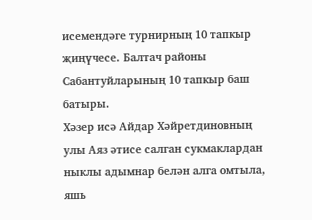исемендәге турнирның 10 тапкыр җиңүчесе. Балтач районы Сабантуйларының 10 тапкыр баш батыры.
Хәзер исә Айдар Хәйретдиновның улы Аяз әтисе салган сукмаклардан ныклы адымнар белән алга омтыла, яшь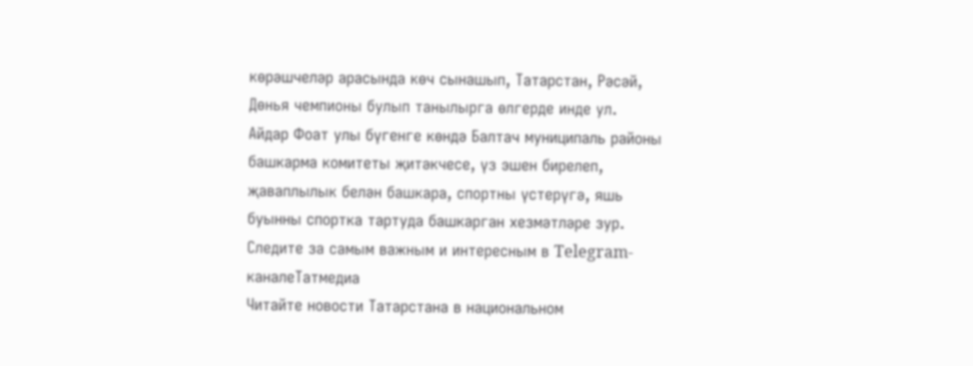көрәшчеләр арасында көч сынашып, Татарстан, Рәсәй, Дөнья чемпионы булып танылырга өлгерде инде ул.
Айдар Фоат улы бүгенге көндә Балтач муниципаль районы башкарма комитеты җитәкчесе, үз эшен бирелеп, җаваплылык белән башкара, спортны үстерүгә, яшь буынны спортка тартуда башкарган хезмәтләре зур.
Следите за самым важным и интересным в Telegram-каналеТатмедиа
Читайте новости Татарстана в национальном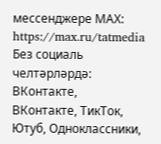мессенджере MАХ: https://max.ru/tatmedia
Без социаль челтәрләрдә: ВКонтакте, ВКонтакте, ТикТок, Ютуб, Одноклассники,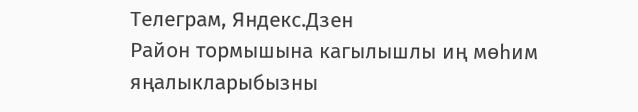Телеграм, Яндекс.Дзен
Район тормышына кагылышлы иң мөһим яңалыкларыбызны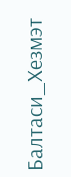Балтаси_Хезмэт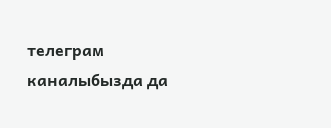телеграм каналыбызда да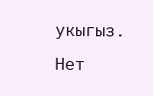укыгыз.
Нет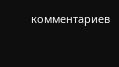комментариев